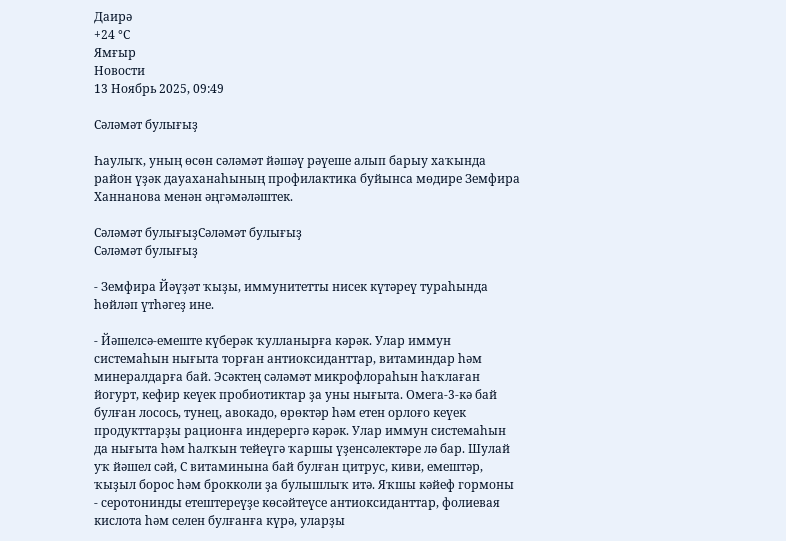Даирә
+24 °С
Ямғыр
Новости
13 Ноябрь 2025, 09:49

Сәләмәт булығыҙ

Һаулыҡ, уның өсөн сәләмәт йәшәү рәүеше алып барыу хаҡында район үҙәк дауаханаһының профилактика буйынса мөдире Земфира Ханнанова менән әңгәмәләштек.

Сәләмәт булығыҙСәләмәт булығыҙ
Сәләмәт булығыҙ

- Земфира Йәүҙәт ҡыҙы, иммунитетты нисек күтәреү тураһында һөйләп үтһәгеҙ ине.

- Йәшелсә-емеште күберәк ҡулланырға кәрәк. Улар иммун системаһын нығыта торған антиоксиданттар, витаминдар һәм минералдарға бай. Эсәктең сәләмәт микрофлораһын һаҡлаған йогурт, кефир кеүек пробиотиктар ҙа уны нығыта. Омега-3-кә бай булған лосось, тунец, авокадо, өрөктәр һәм етен орлоғо кеүек продукттарҙы рационға индерергә кәрәк. Улар иммун системаһын да нығыта һәм һалҡын тейеүгә ҡаршы үҙенсәлектәре лә бар. Шулай уҡ йәшел сәй, С витаминына бай булған цитрус, киви, емештәр, ҡыҙыл борос һәм брокколи ҙа булышлыҡ итә. Яҡшы кәйеф гормоны - серотонинды етештереүҙе көсәйтеүсе антиоксиданттар, фолиевая кислота һәм селен булғанға күрә, уларҙы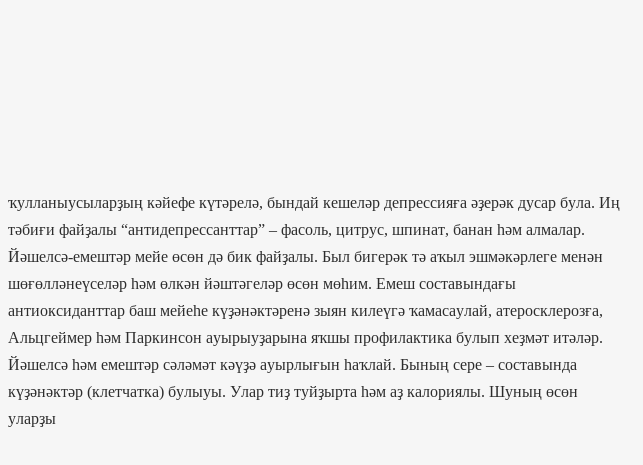ҡулланыусыларҙың кәйефе күтәрелә, бындай кешеләр депрессияға әҙерәк дусар була. Иң тәбиғи файҙалы “антидепрессанттар” – фасоль, цитрус, шпинат, банан һәм алмалар. Йәшелсә-емештәр мейе өсөн дә бик файҙалы. Был бигерәк тә аҡыл эшмәкәрлеге менән шөғөлләнеүселәр һәм өлкән йәштәгеләр өсөн мөһим. Емеш составындағы антиоксиданттар баш мейеһе күҙәнәктәренә зыян килеүгә ҡамасаулай, атеросклерозға, Альцгеймер һәм Паркинсон ауырыуҙарына яҡшы профилактика булып хеҙмәт итәләр. Йәшелсә һәм емештәр сәләмәт кәүҙә ауырлығын һаҡлай. Бының сере – составында күҙәнәктәр (клетчатка) булыуы. Улар тиҙ туйҙырта һәм аҙ калориялы. Шуның өсөн уларҙы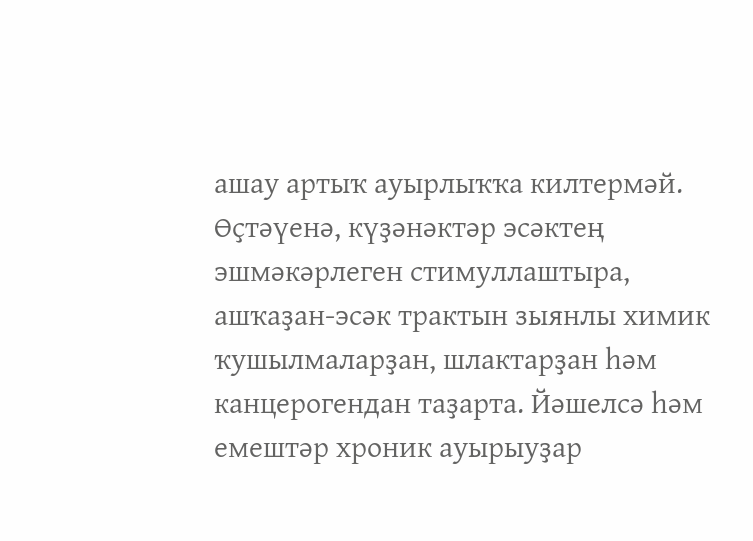ашау артыҡ ауырлыҡҡа килтермәй. Өҫтәүенә, күҙәнәктәр эсәктең эшмәкәрлеген стимуллаштыра, ашҡаҙан-эсәк трактын зыянлы химик ҡушылмаларҙан, шлактарҙан һәм канцерогендан таҙарта. Йәшелсә һәм емештәр хроник ауырыуҙар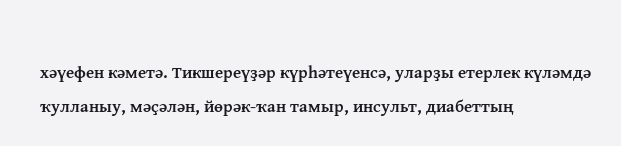хәүефен кәметә. Тикшереүҙәр күрһәтеүенсә, уларҙы етерлек күләмдә ҡулланыу, мәҫәлән, йөрәк-ҡан тамыр, инсульт, диабеттың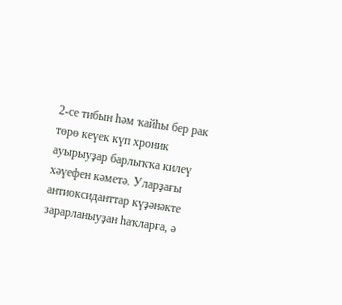2-се тибын һәм ҡайһы бер рак төрө кеүек күп хроник ауырыуҙар барлыҡҡа килеү хәүефен кәметә. Уларҙағы антиоксиданттар күҙәнәкте зарарланыуҙан һаҡларға, ә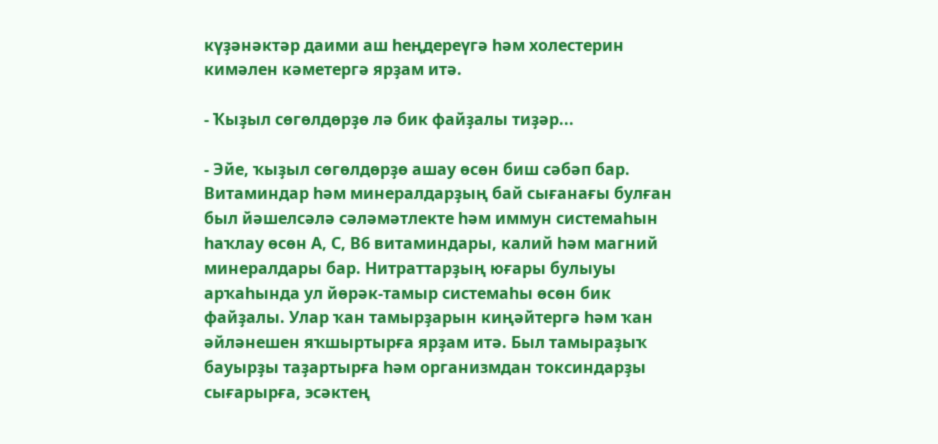күҙәнәктәр даими аш һеңдереүгә һәм холестерин кимәлен кәметергә ярҙам итә.

- Ҡыҙыл сөгөлдөрҙө лә бик файҙалы тиҙәр...

- Эйе, ҡыҙыл сөгөлдөрҙө ашау өсөн биш сәбәп бар. Витаминдар һәм минералдарҙың бай сығанағы булған был йәшелсәлә сәләмәтлекте һәм иммун системаһын һаҡлау өсөн А, С, В6 витаминдары, калий һәм магний минералдары бар. Нитраттарҙың юғары булыуы арҡаһында ул йөрәк-тамыр системаһы өсөн бик файҙалы. Улар ҡан тамырҙарын киңәйтергә һәм ҡан әйләнешен яҡшыртырға ярҙам итә. Был тамыраҙыҡ бауырҙы таҙартырға һәм организмдан токсиндарҙы сығарырға, эсәктең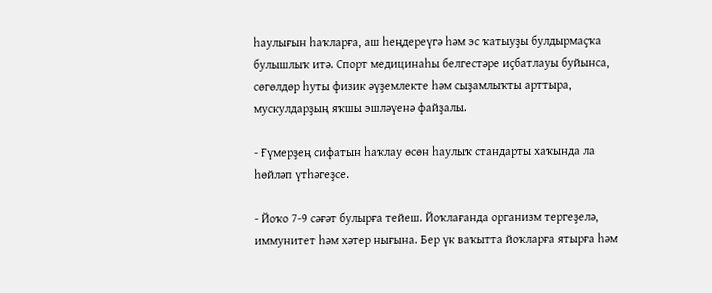һаулығын һаҡларға, аш һеңдереүгә һәм эс ҡатыуҙы булдырмаҫҡа булышлыҡ итә. Спорт медицинаһы белгестәре иҫбатлауы буйынса, сөгөлдөр һуты физик әүҙемлекте һәм сыҙамлыҡты арттыра, мускулдарҙың яҡшы эшләүенә файҙалы.

- Ғүмерҙең сифатын һаҡлау өсөн һаулыҡ стандарты хаҡында ла һөйләп үтһәгеҙсе.

- Йоҡо 7-9 сәғәт булырға тейеш. Йоҡлағанда организм тергеҙелә, иммунитет һәм хәтер нығына. Бер үк ваҡытта йоҡларға ятырға һәм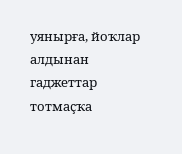уянырға, йоҡлар алдынан гаджеттар тотмаҫҡа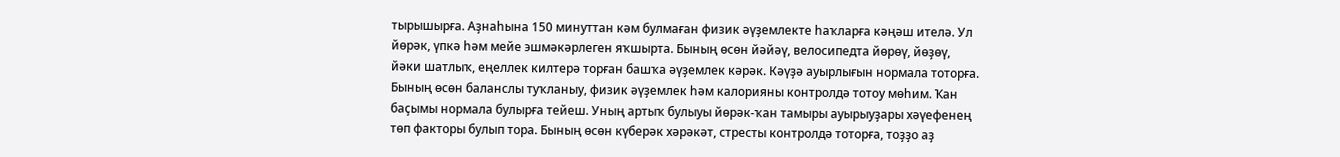тырышырға. Аҙнаһына 150 минуттан кәм булмаған физик әүҙемлекте һаҡларға кәңәш ителә. Ул йөрәк, үпкә һәм мейе эшмәкәрлеген яҡшырта. Бының өсөн йәйәү, велосипедта йөрөү, йөҙөү, йәки шатлыҡ, еңеллек килтерә торған башҡа әүҙемлек кәрәк. Кәүҙә ауырлығын нормала тоторға. Бының өсөн баланслы туҡланыу, физик әүҙемлек һәм калорияны контролдә тотоу мөһим. Ҡан баҫымы нормала булырға тейеш. Уның артыҡ булыуы йөрәк-ҡан тамыры ауырыуҙары хәүефенең төп факторы булып тора. Бының өсөн күберәк хәрәкәт, стресты контролдә тоторға, тоҙҙо аҙ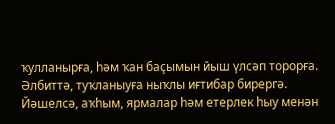ҡулланырға, һәм ҡан баҫымын йыш үлсәп торорға. Әлбиттә, туҡланыуға ныҡлы иғтибар бирергә. Йәшелсә, аҡһым, ярмалар һәм етерлек һыу менән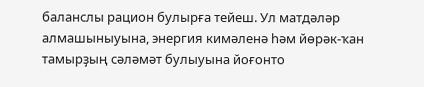баланслы рацион булырға тейеш. Ул матдәләр алмашыныуына, энергия кимәленә һәм йөрәк-ҡан тамырҙың сәләмәт булыуына йоғонто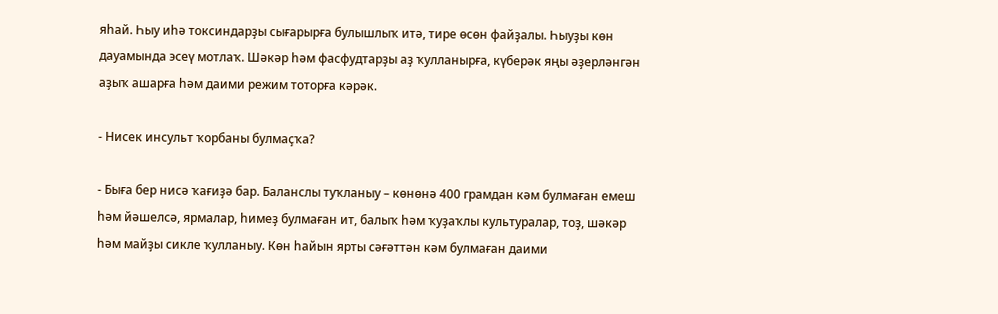яһай. Һыу иһә токсиндарҙы сығарырға булышлыҡ итә, тире өсөн файҙалы. Һыуҙы көн дауамында эсеү мотлаҡ. Шәкәр һәм фасфудтарҙы аҙ ҡулланырға, күберәк яңы әҙерләнгән аҙыҡ ашарға һәм даими режим тоторға кәрәк.

- Нисек инсульт ҡорбаны булмаҫҡа?

- Быға бер нисә ҡағиҙә бар. Баланслы туҡланыу – көнөнә 400 грамдан кәм булмаған емеш һәм йәшелсә, ярмалар, һимеҙ булмаған ит, балыҡ һәм ҡуҙаҡлы культуралар, тоҙ, шәкәр һәм майҙы сикле ҡулланыу. Көн һайын ярты сәғәттән кәм булмаған даими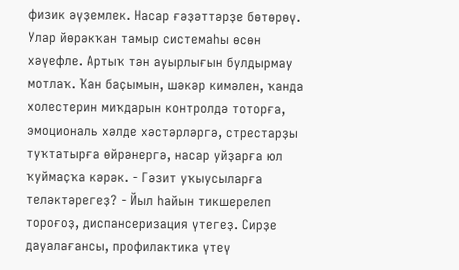физик әүҙемлек. Насар ғәҙәттәрҙе бөтөрөү. Улар йөрәкҡан тамыр системаһы өсөн хәүефле. Артыҡ тән ауырлығын булдырмау мотлаҡ. Ҡан баҫымын, шәкәр кимәлен, ҡанда холестерин миҡдарын контролдә тоторға, эмоциональ хәлде хәстәрләргә, стрестарҙы туҡтатырға өйрәнергә, насар уйҙарға юл ҡуймаҫҡа кәрәк. - Гәзит уҡыусыларға теләктәрегеҙ? - Йыл һайын тикшерелеп тороғоҙ, диспансеризация үтегеҙ. Сирҙе дауалағансы, профилактика үтеү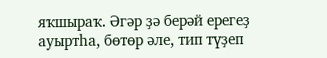яҡшыраҡ. Әгәр ҙә берәй ерегеҙ ауыртһа, бөтөр әле, тип түҙеп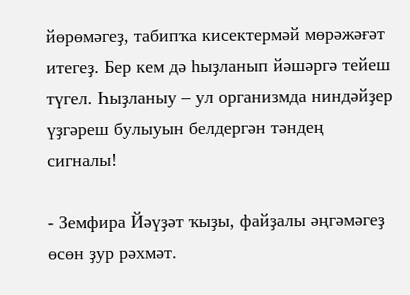йөрөмәгеҙ, табипҡа кисектермәй мөрәжәғәт итегеҙ. Бер кем дә һыҙланып йәшәргә тейеш түгел. Һыҙланыу – ул организмда ниндәйҙер үҙгәреш булыуын белдергән тәндең сигналы!

- Земфира Йәүҙәт ҡыҙы, файҙалы әңгәмәгеҙ өсөн ҙур рәхмәт.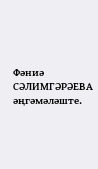Фәниә СӘЛИМГӘРӘЕВА әңгәмәләште.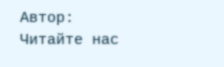Автор:
Читайте нас